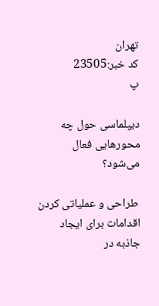تهران
کد خبر:23505
پ

دیپلماسی حول چه محورهایی فعال می‌شود؟

 طراحی و عملیاتی کردن اقدامات برای ایجاد جاذبه در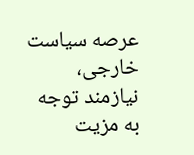عرصه سیاست خارجی، نیازمند توجه به مزیت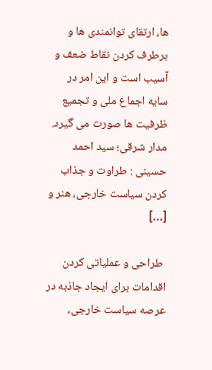ها، ارتقای توانمندی ها و برطرف کردن نقاط ضعف و آسیب است و این امر در سایه اجماع ملی و تجمیع ظرفیت ها صورت می گیرد. مدار شرقی؛ سید احمد حسینی : طراوت و جذاب کردن سیاست خارجی، هنر و […]

 طراحی و عملیاتی کردن اقدامات برای ایجاد جاذبه در عرصه سیاست خارجی،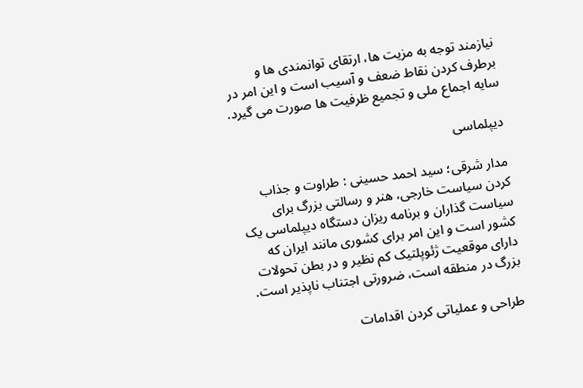نیازمند توجه به مزیت ها، ارتقای توانمندی ها و برطرف کردن نقاط ضعف و آسیب است و این امر در سایه اجماع ملی و تجمیع ظرفیت ها صورت می گیرد.

دیپلماسی

مدار شرقی؛ سید احمد حسینی : طراوت و جذاب کردن سیاست خارجی، هنر و رسالتی بزرگ برای سیاست گذاران و برنامه ریزان دستگاه دیپلماسی یک کشور است و این امر برای کشوری مانند ایران که دارای موقعیت ژئوپلتیک کم نظیر و در بطن تحولات بزرگ در منطقه است، ضرورتی اجتناب ناپذیر است.

طراحی و عملیاتی کردن اقدامات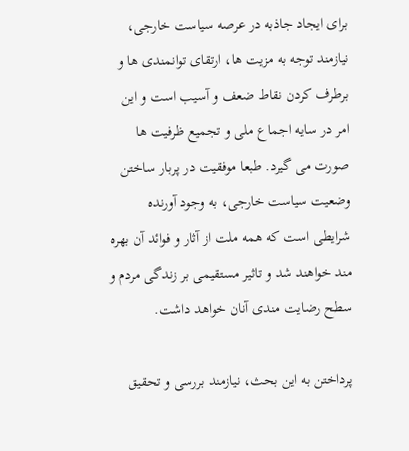برای ایجاد جاذبه در عرصه سیاست خارجی، نیازمند توجه به مزیت ها، ارتقای توانمندی ها و برطرف کردن نقاط ضعف و آسیب است و این امر در سایه اجماع ملی و تجمیع ظرفیت ها صورت می گیرد. طبعا موفقیت در پربار ساختن وضعیت سیاست خارجی، به وجود آورنده شرایطی است که همه ملت از آثار و فوائد آن بهره مند خواهند شد و تاثیر مستقیمی بر زندگی مردم و سطح رضایت مندی آنان خواهد داشت.

پرداختن به این بحث، نیازمند بررسی و تحقیق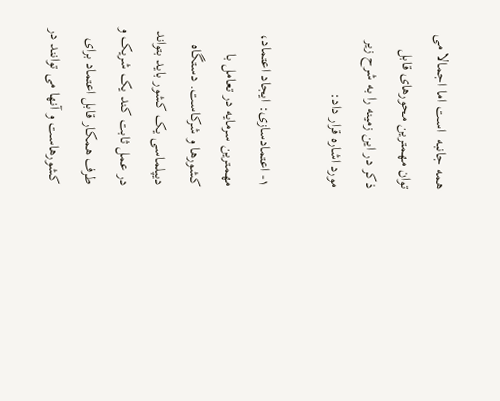همه جانبه  است اما اجمالا می توان مهمترین محورهای قابل ذکر در این زمینه را به شرح زیر مورد اشاره قرار داد:

۱- اعتمادسازی: ایجاد اعتماد، مهمترین سرمایه در تعامل با کشورها و شرکاست. دستگاه دیپلماسی یک کشور باید بتواند در عمل ثابت کند یک شریک و طرف همکار قابل اعتماد برای کشورهاست و آنها می توانند در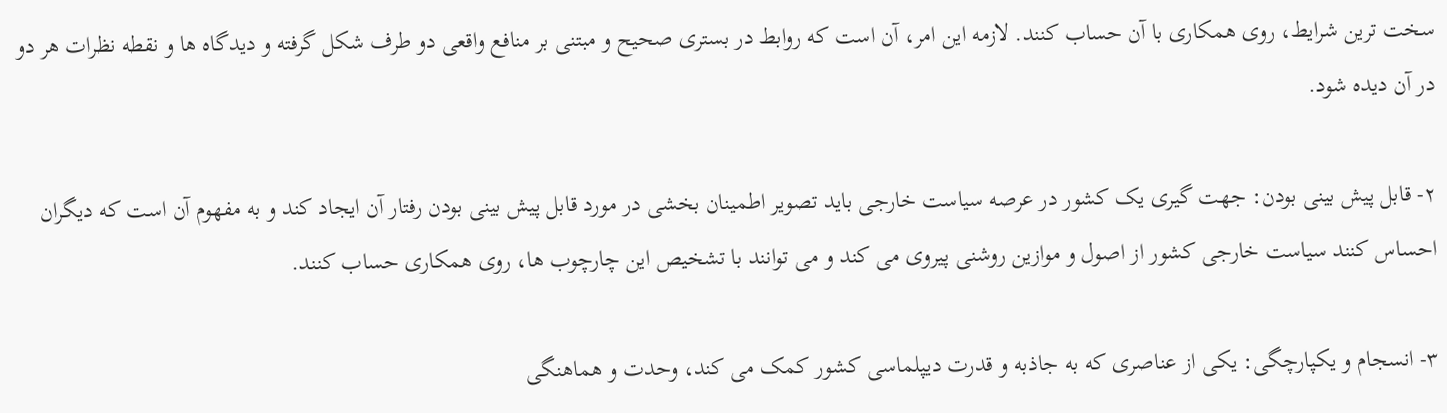سخت ترین شرایط، روی همکاری با آن حساب کنند. لازمه این امر، آن است که روابط در بستری صحیح و مبتنی بر منافع واقعی دو طرف شکل گرفته و دیدگاه ها و نقطه نظرات هر دو در آن دیده شود.

۲- قابل پیش بینی بودن: جهت گیری یک کشور در عرصه سیاست خارجی باید تصویر اطمینان بخشی در مورد قابل پیش بینی بودن رفتار آن ایجاد کند و به مفهوم آن است که دیگران احساس کنند سیاست خارجی کشور از اصول و موازین روشنی پیروی می کند و می توانند با تشخیص این چارچوب ها، روی همکاری حساب کنند.

۳- انسجام و یکپارچگی: یکی از عناصری که به جاذبه و قدرت دیپلماسی کشور کمک می کند، وحدت و هماهنگی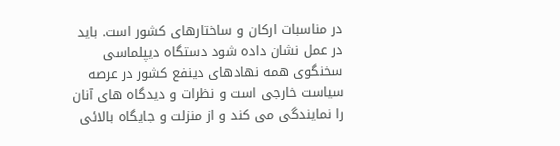در مناسبات ارکان و ساختارهای کشور است. باید در عمل نشان داده شود دستگاه دیپلماسی سخنگوی همه نهادهای دینفع کشور در عرصه سیاست خارجی است و نظرات و دیدگاه های آنان را نمایندگی می کند و از منزلت و جایگاه بالائی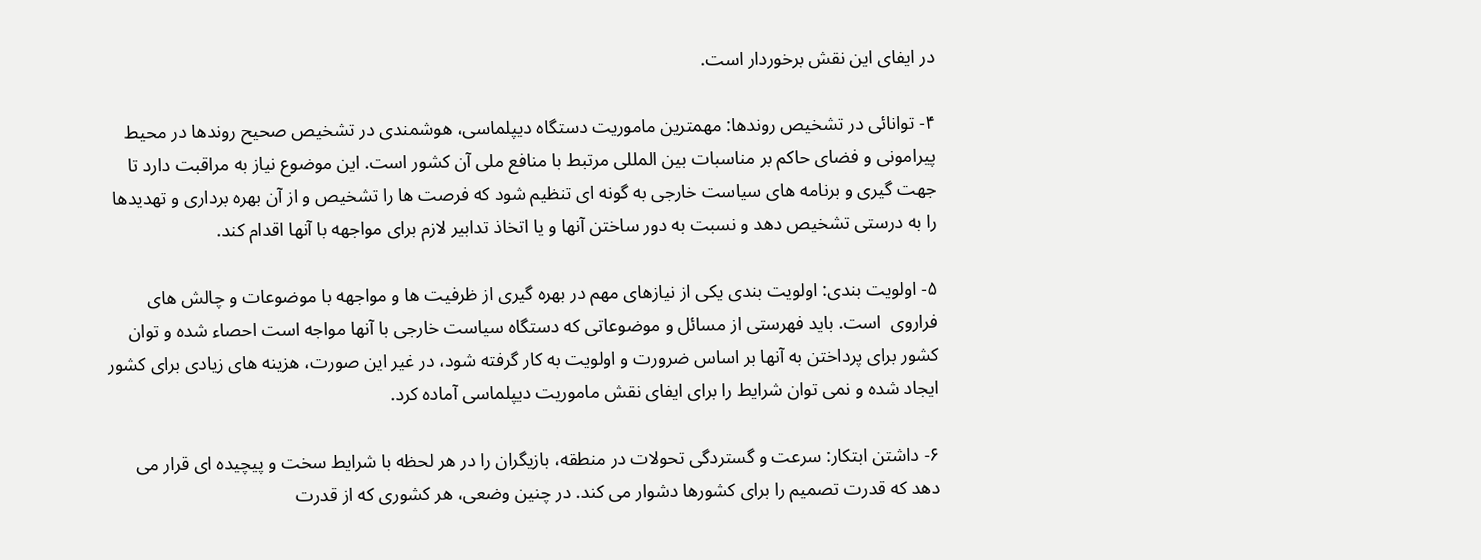در ایفای این نقش برخوردار است.

۴- توانائی در تشخیص روندها: مهمترین ماموریت دستگاه دیپلماسی، هوشمندی در تشخیص صحیح روندها در محیط پیرامونی و فضای حاکم بر مناسبات بین المللی مرتبط با منافع ملی آن کشور است. این موضوع نیاز به مراقبت دارد تا جهت گیری و برنامه های سیاست خارجی به گونه ای تنظیم شود که فرصت ها را تشخیص و از آن بهره برداری و تهدیدها را به درستی تشخیص دهد و نسبت به دور ساختن آنها و یا اتخاذ تدابیر لازم برای مواجهه با آنها اقدام کند.

۵- اولویت بندی: اولویت بندی یکی از نیازهای مهم در بهره گیری از ظرفیت ها و مواجهه با موضوعات و چالش های فراروی  است. باید فهرستی از مسائل و موضوعاتی که دستگاه سیاست خارجی با آنها مواجه است احصاء شده و توان کشور برای پرداختن به آنها بر اساس ضرورت و اولویت به کار گرفته شود، در غیر این صورت، هزینه های زیادی برای کشور ایجاد شده و نمی توان شرایط را برای ایفای نقش ماموریت دیپلماسی آماده کرد.

۶- داشتن ابتکار: سرعت و گستردگی تحولات در منطقه، بازیگران را در هر لحظه با شرایط سخت و پیچیده ای قرار می دهد که قدرت تصمیم را برای کشورها دشوار می کند. در چنین وضعی، هر کشوری که از قدرت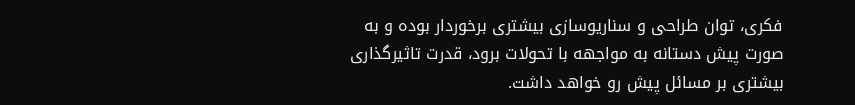فکری، توان طراحی و سناریوسازی بیشتری برخوردار بوده و به صورت پیش دستانه به مواجهه با تحولات برود، قدرت تاثیرگذاری بیشتری بر مسائل پیش رو خواهد داشت.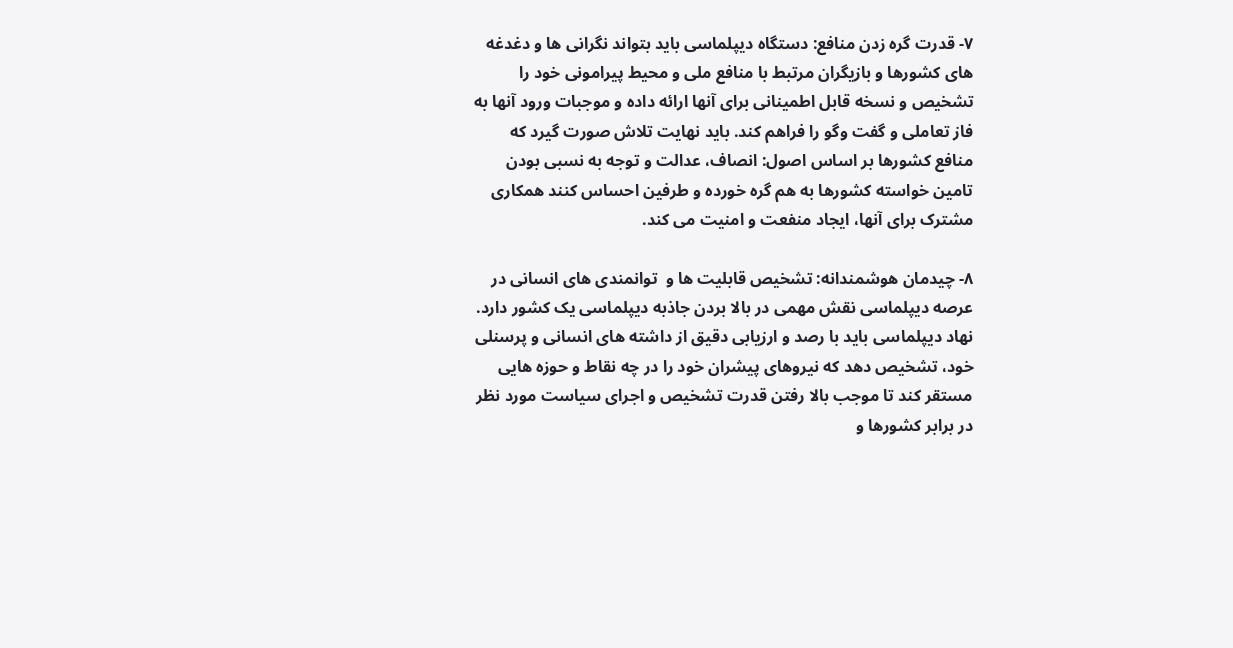۷- قدرت گره زدن منافع: دستگاه دیپلماسی باید بتواند نگرانی ها و دغدغه های کشورها و بازیگران مرتبط با منافع ملی و محیط پیرامونی خود را تشخیص و نسخه قابل اطمینانی برای آنها ارائه داده و موجبات ورود آنها به فاز تعاملی و گفت وگو را فراهم کند. باید نهایت تلاش صورت گیرد که منافع کشورها بر اساس اصول: انصاف، عدالت و توجه به نسبی بودن تامین خواسته کشورها به هم گره خورده و طرفین احساس کنند همکاری مشترک برای آنها، ایجاد منفعت و امنیت می کند.

۸- چیدمان هوشمندانه: تشخیص قابلیت ها و  توانمندی های انسانی در عرصه دیپلماسی نقش مهمی در بالا بردن جاذبه دیپلماسی یک کشور دارد. نهاد دیپلماسی باید با رصد و ارزیابی دقیق از داشته های انسانی و پرسنلی خود، تشخیص دهد که نیروهای پیشران خود را در چه نقاط و حوزه هایی مستقر کند تا موجب بالا رفتن قدرت تشخیص و اجرای سیاست مورد نظر در برابر کشورها و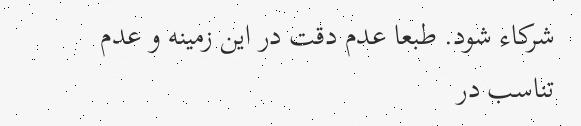شرکاء شود. طبعا عدم دقت در این زمینه و عدم تناسب در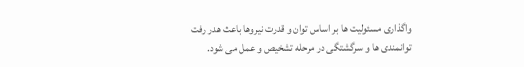واگذاری مسئولیت ها بر اساس توان و قدرت نیروها باعث هدر رفت توانمندی ها و سرگشتگی در مرحله تشخیص و عمل می شود.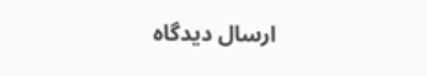ارسال دیدگاه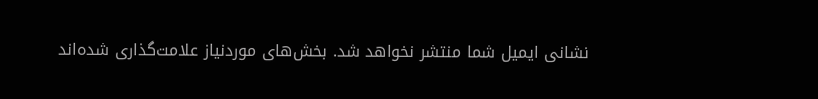نشانی ایمیل شما منتشر نخواهد شد. بخش‌های موردنیاز علامت‌گذاری شده‌اند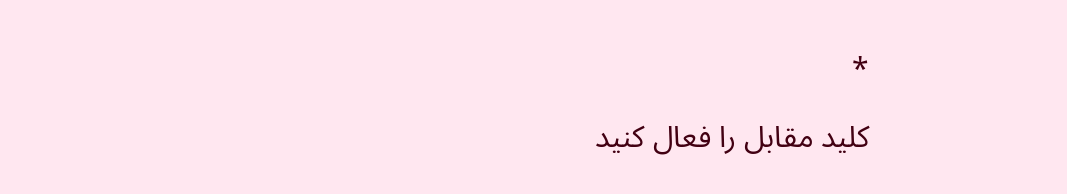*

کلید مقابل را فعال کنید